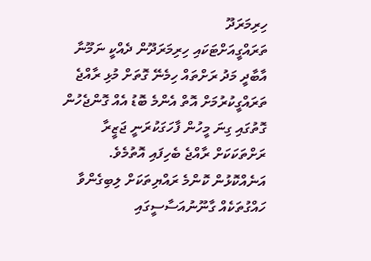ހިރިމަރަދޫ
ތަރައްގީއަށްޓަކައި ހިރިމަރަދޫން ދެއްކީ ނަމޫނާ
އާބާދީ މަދު ރަށްތައް ހިމެނޭ ގޮތަށް މުޅި ރާއްޖެ ތަރައްގީކުރުމަށް އޮތް އެންމެ ބޮޑު އެއް ގޮންޖެހުން ގޮތުގައި ގިނަ މީހުން ފާހަގަކުރަނީ ޖަޒީރާ ރަށްތަކަކަށް ރާއްޖެ ބެހިފައި އޮތުމެވެ.
އަނެއްކޮޅުން ކޮންމެ ރައްޔިތަކަށް ލިބިގެންވާ ހައްގުތަކެއް ގާނޫނުއަސާސީގައި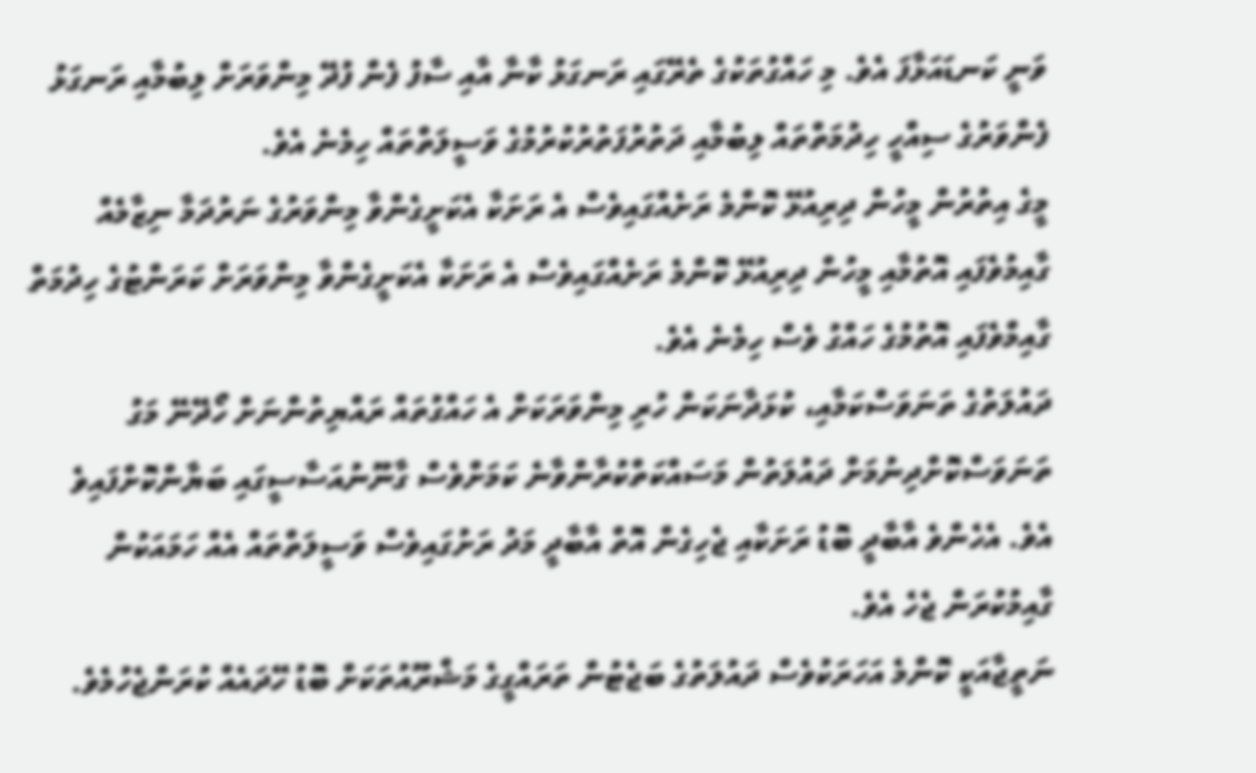ވަނީ ކަނޑައަޅާފަ އެވެ. މި ހައްގުތަކުގެ ތެރޭގައި ރަނގަޅު ކާނާ އާއި ސާފު ފެން ފުދޭ މިންވަރަށް ލިބުމާއި ރަނގަޅު ފެންވަރުގެ ސިއްހީ ހިދުމަތްތައް ލިބުމާއި ދަތުރުފަތުރުކުރުމުގެ ވަސީލަތްތައް ހިމެނެ އެވެ.
މީގެ އިތުރުން މީހުން ދިރިއުޅޭ ކޮންމެ ރަށެއްގައިވެސް އެ ރަށަކާ އެކަށީގެންވާ މިންވަރުގެ ނަރުދަމާ ނިޒާމެއް ގާއިމުވެފައި އޮތުމާއި މީހުން ދިރިއުޅޭ ކޮންމެ ރަށެއްގައިވެސް އެ ރަށަކާ އެކަށީގެންވާ މިންވަރަށް ކަރަންޓުގެ ހިދުމަތް ގާއިމްވެފައި އޮތުމުގެ ހައްގު ވެސް ހިމެނެ އެވެ.
ދައުލަތުގެ ތަނަވަސްކަމާއި، ކުޅަދާނަކަން ހުރި މިންވަރަކަށް އެ ހައްގުތައް ރައްޔިތުންނަށް ހޯދޭނޭ މަގު ތަނަވަސްކޮށްދިނުމަށް ދައުލަތުން މަސައްކަތްކުރާންވާނެ ކަމަށްވެސް ގާނޫނުއަސާސީގައި ބަޔާންކޮށްފައިވެ އެވެ. އެހެންވެ އާބާދީ ބޮޑު ރަށަކާއި ޖެހިގެން އޮތް އާބާދީ މަދު ރަށުގައިވެސް ވަސީލަތްތައް އެއް ހަމައަކުން ގާއިމުކުރަން ޖެހެ އެވެ.
ނަތީޖާއަކީ ކޮންމެ އަހަރަކުވެސް ދައުލަތުގެ ބަޖެޓުން ތަރައްގީގެ މަޝްރޫއުތަކަށް ބޮޑު ހޭދައެއް ކުރަންޖެހުމެވެ.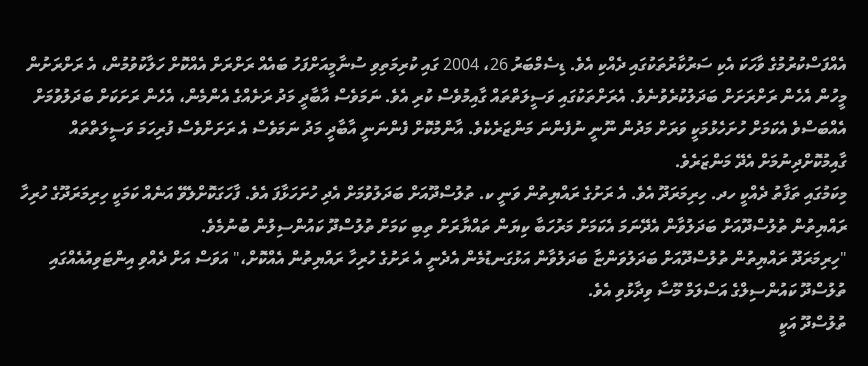އެއްފަސްކުރުމުގެ ވާހަކަ އެކި ސަރުކާރުތަކުގައި ދެއްކި އެވެ. ޑިސެމްބަރު 26، 2004 ގައި ކުރިމަތިވި ސުނާމީއަށްފަހު ބައެއް ރަށްރަށް އެއްކޮށް ހަލާކުވުމުން، އެ ރަށްރަށުން މީހުން އެހެން ރަށްރަށަށް ބަދަލުކުރެވުނެވެ. އެރަށްތަކުގައި ވަސީލަތްތައް ގާއިމުވެސް ކުރި އެވެ. ނަމަވެސް އާބާދީ މަދު ރަށެއްގެ އެންމެން، އެހެން ރަށަކަށް ބަދަލުވުމަށް އެއްބަސްވެ އެކަމަށް ހުށަހެޅުމަކީ ވަރަށް މަދުން ނޫނީ ނުފެންނަ މަންޒަރެކެވެ. އާންމުކޮށް ފެންނަނީ އާބާދީ މަދު ނަމަވެސް އެ ރަށަށްވެސް ފުރިހަމަ ވަސީލަތްތައް ގާއިމުކޮށްދިނުމަށް އެދޭ މަންޒަރެވެ.
މިކަމުގައި ތަފާތު ދެއްކީ ހދ. ހިރިމަރަދޫ އެވެ. އެ ރަށުގެ ރައްޔިތުން ވަނީ ކ. ތުލުސްދޫއަށް ބަދަލުވުމަށް އެދި ހުށަހަޅާފަ އެވެ. ފާހަގަކޮށްލެވޭ އަނެއް ކަމަކީ ހިރިމަރަދޫގެ ހުރިހާ ރައްޔިތުން ތުލުސްދޫއަށް ބަދަލުވާން އެދޭނަމަ އެކަމަށް މަރުހަބާ ކިޔަން ތައްޔާރަށް ތިބި ކަމަށް ތުލުސްދޫ ކައުންސިލުން ބުނުމެވެ.
"ހިރިމަރަދޫ ރައްޔިތުން ތުލުސްދޫއަށް ބަދަލުވަންޏާ ބަދަލުވާން އަޅުގަނޑުމެން އެދެނީ އެ ރަށުގެ ހުރިހާ ރައްޔިތުން އެއްކޮށް،" އަވަސް އަށް ދެއްވި އިންޓަވިއުއެއްގައި ތުލުސްދޫ ކައުންސިލްގެ އަސްލަމް މޫސާ ވިދާޅުވި އެވެ.
ތުލުސްދޫ އަކީ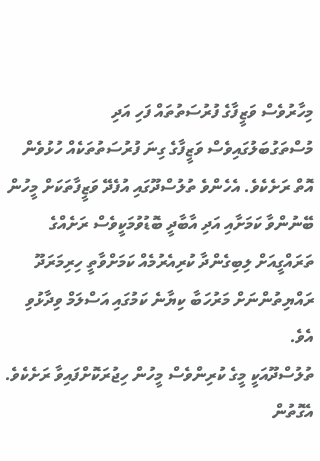މިހާރުވެސް ވަޒީފާގެ ފުރުސަތުތައް ފަހި އަދި މުސްތަގުބަލުގައިވެސް ވަޒީފާގެ ގިނަ ފުރުސަތުތަކެއް ހުޅުވެން އޮތް ރަށެކެވެ. އެހެންވެ ތުލުސްދޫގައި އުފެދޭ ވަޒީފާތަކަށް މީހުން ބޭނުންވާ ކަމަށާއި އަދި އާބާދީ ބޮޑުވުމަކީވެސް ރަށެއްގެ ތަރައްގީއަށް ލިބިގެންދާ ކުރިއެރުމެއް ކަމަށްވާތީ ހިރިމަރަދޫ ރައްޔިތުންނަށް މަރުހަބާ ކިޔާނެ ކަމުގައި އަސްލަމް ވިދާޅުވި އެވެ.
ތުލުސްދޫއަކީ މީގެ ކުރިންވެސް މީހުން ހިޖުރަކޮށްފައިވާ ރަށެކެވެ. އެގޮތުން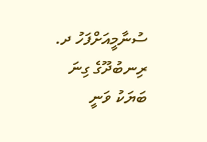ސުނާމީއަށްފަހު ދ. ރިނބުދޫގެ ގިނަ ބަޔަކު ވަނީ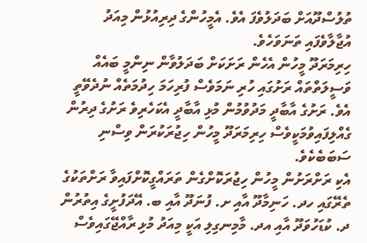ތުލުސްދޫއަށް ބަދަލުވެފަ އެވެ. އެމީހުންގެ ދިރިއުޅުން މިއަދު އުޖާލާވެފައި ތަނަވަހެވެ.
ހިރިމަރަދޫ މީހުން އެހެން ރަށަކަށް ބަދަލުވާން ނިންމީ ބައެއް ވަސީލަތްތައް ރަށުގައި ހުރި ނަމަވެސް ފުރިހަމަ ހިދުމަތެއް ނުދެވޭތީ އެވެ. ރަށުގެ އާބާދީ މަދުވުމުން މުޅި އާބާދީ އެކަހެރިވެ ރަށުގެ ދިރުން ގެއްލިފައިވުމަކީވެސް ހިރިމަރަދޫ މީހުން ހިޖުރަކުރަން ވިސްނި ސަބަބެކެވެ.
އެކި ރަށްރަށުން މީހުން ހިޖުރަކޮށްގެން ތަރައްގީކޮށްފައިވާ ރަށްތަކުގެ ތެރޭގައި ހދ. ހަނިމާދޫ އާއި ށ. ފުނަދޫ އާއި ބ. އޭދަފުށީގެ އިތުރުން ދ. ކުޑަހުވަދޫ އާއި އދ. މާމިނގިލި އަކީ މިއަދު މުޅި ރާއްޖޭގައިވެސް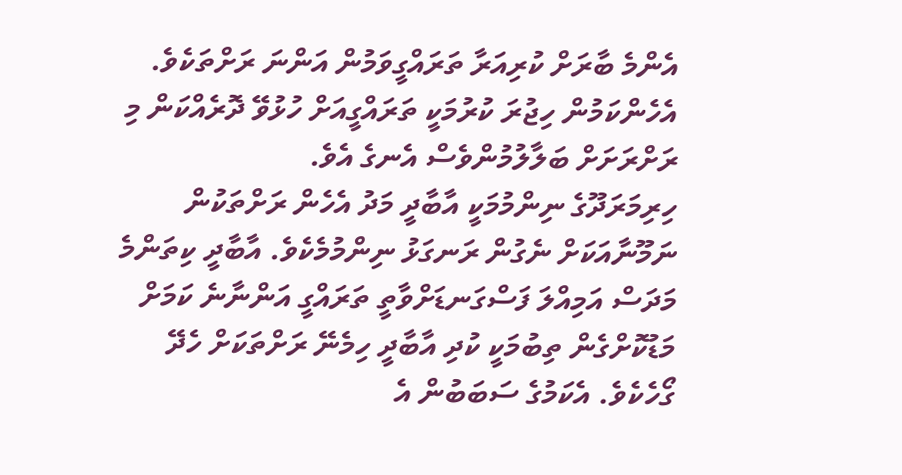އެންމެ ބާރަށް ކުރިއަރާ ތަރައްގީވަމުން އަންނަ ރަށްތަކެވެ. އެހެންކަމުން ހިޖުރަ ކުރުމަކީ ތަރައްގީއަށް ހުޅުވޭ ދޮރެއްކަން މި ރަށްރަށަށް ބަލާލުމުންވެސް އެނގެ އެވެ.
ހިރިމަރަދޫގެ ނިންމުމަކީ އާބާދީ މަދު އެހެން ރަށްތަކުން ނަމޫނާއަކަށް ނެގުން ރަނގަޅު ނިންމުމެކެވެ. އާބާދީ ކިތަންމެ މަދަސް އަމިއްލަ ފަސްގަނޑަށްވާތީ ތަރައްގީ އަންނާނެ ކަމަށް މަޑުކޮށްގެން ތިބުމަކީ ކުދި އާބާދީ ހިމެނޭ ރަށްތަކަށް ހެދޭ ގޯހެކެވެ. އެކަމުގެ ސަބަބުން އެ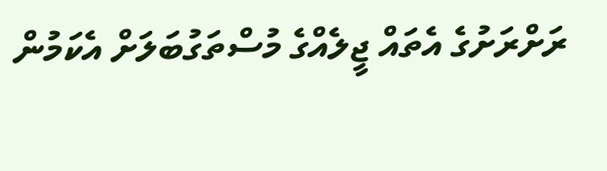ރަށްރަށުގެ އެތައް ޖީލެއްގެ މުސްތަގުބަލަށް އެކަމުން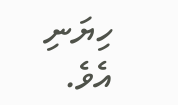ހިޔަނި އެވެ.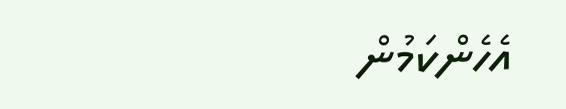އެހެންކަމުން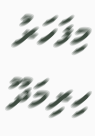މިފަހަރު ހިރިމަދޫ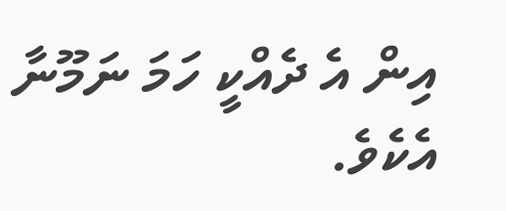އިން އެ ދެއްކީ ހަމަ ނަމޫނާ އެކެވެ.